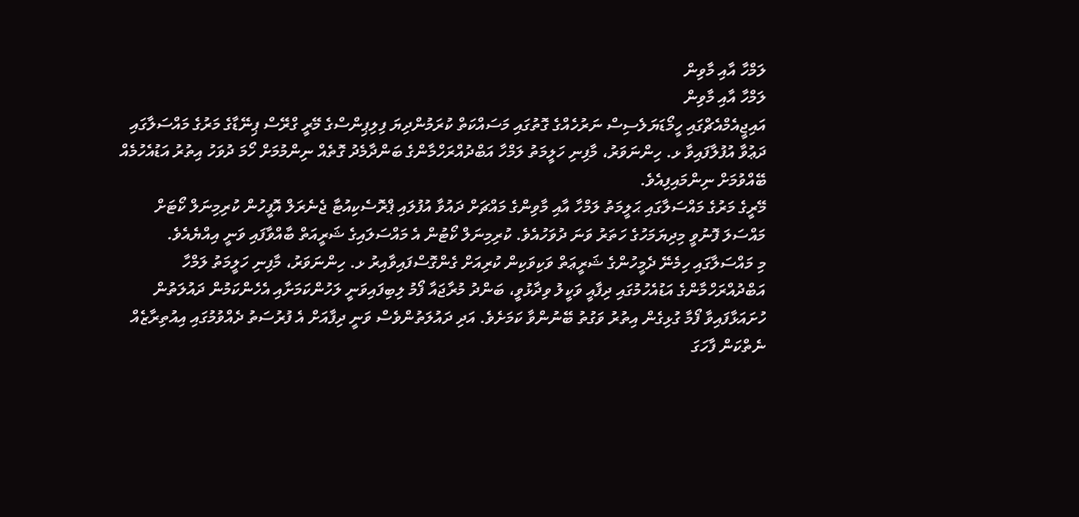ލަމްހާ އާއި މާވިން
ލަމްހާ އާއި މާވިން
އައިޖީއެމްއެޗްގައި ހީމޯޑަޔަލެސިސް ނަރުހެއްގެ ގޮތުގައި މަސައްކަތް ކުރަމުންދިޔަ ފިލިޕިންސްގެ މޭރީ ގްރޭސް ޕިނޭޑާގެ މަރުގެ މައްސަލާގައި ދަޢުވާ އުފުލާފައިވާ ޅ. ހިންނަވަރު، މާފިނި ހަލީމަތު ލަމްހާ އަބްދުއްރަހްމާންގެ ބަންދާމެދު ގޮތެއް ނިންމުމަށް ހޯމަ ދުވަހު އިތުރު އަޑުއެހުމެއް ބޭއްވުމަށް ނިންމައިފިއެވެ.
މޭރީގެ މަރުގެ މައްސަލާގައި ޙަލީމަތު ލަމްހާ އާއި މާވިންގެ މައްޗަށް ދައުވާ އުފުލައި ޕްރޮސެކިއުޓާ ޖެނެރަލް އޮފީހުން ކުރިމިނަލް ކޯޓަށް މައްސަލަ ފޮނުވީ މިދިޔަމަހުގެ ހަތަރު ވަނަ ދުވަހުއެވެ. ކުރިމިނަލް ކޯޓުން އެ މައްސަލައިގެ ޝަރީއަތް ބާއްވާފައި ވަނީ އިއްޔެއެވެ.
މި މައްސަލާގައި ހިމެނޭ ދެމީހުންގެ ޝަރީޢަތް ވަކިވަކިން ކުރިއަށް ގެންގޮސްފައިވާއިރު ޅ. ހިންނަވަރު، މާފިނި ހަލީމަތު ލަމްހާ އަބްދުއްރަހްމާންގެ އަޑުއެހުމުގައި ދިފާއީ ވަކީލު ވިދާޅުވީ، ބަންދު މުރާޖައާ ފޯމު ލިބިފައިވަނީ ލަހުންކަމަށާއި އެހެންކަމުން ދައުލަތުން ހުށައަޅާފައިވާ ފޯމާ ގުޅިގެން އިތުރު ވަގުތު ބޭނުންވާ ކަމަށެވެ. އަދި ދައުލަތުންވެސް ވަނީ ދިފާއަށް އެ ފުރުސަތު ދެއްވުމުގައި އިއުތިރާޒެއް ނެތްކަން ފާހަގަ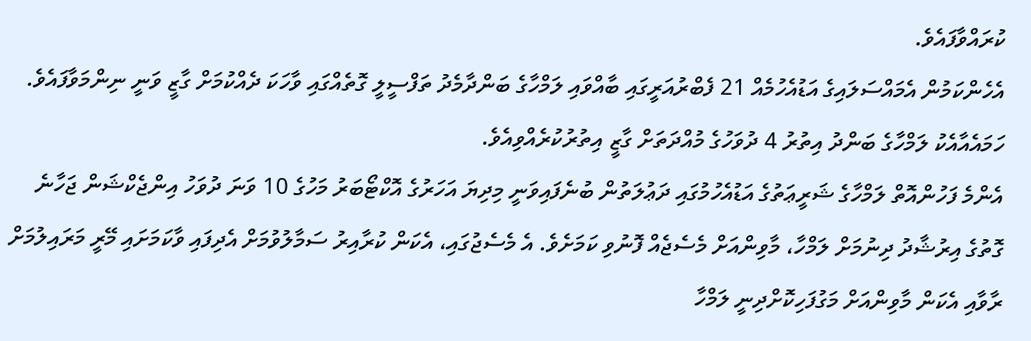ކުރައްވާފައެވެ.
އެހެންކަމުން އެމައްސަލައިގެ އަޑުއެހުމެއް 21 ފެބްރުއަރީގައި ބާއްވައި ލަމްހާގެ ބަންދާމެދު ތަފްސީލީ ގޮތެއްގައި ވާހަކަ ދެއްކުމަށް ގާޒީ ވަނީ ނިންމަވާފައެވެ. ހަމައެއާއެކު ލަމްހާގެ ބަންދު އިތުރު 4 ދުވަހުގެ މުއްދަތަށް ގާޒީ އިތުރުކުރެއްވިއެވެ.
އެންމެ ފަހުންއޮތް ލަމްހާގެ ޝަރީޢަތުގެ އަޑުއެހުމުގައި ދަޢުލަތުން ބުނެފައިވަނީ މިދިޔަ އަހަރުގެ އޮކްޓޯބަރު މަހުގެ 10 ވަނަ ދުވަހު އިންޖެކްޝަން ޖަހާނެ ގޮތުގެ އިރުޝާދު ދިނުމަށް ލަމްހާ، މާވިންއަށް މެސެޖެއް ފޮނުވި ކަމަށެވެ. އެ މެސެޖުގައި، އެކަން ކުރާއިރު ސަމާލުވުމަށް އެދިފައި ވާކަމަށައި މޭރީ މަރައިލުމަށް ރާވާއި އެކަން މާވިންއަށް މަގުފަހިކޮށްދިނީ ލަމްހާ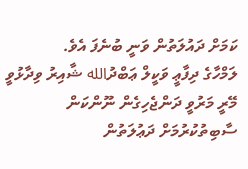ކަމަށް ދައުލަތުން ވަނީ ބުނެފަ އެވެ.
ލަމްހާގެ ދިފާޢީ ވަކީލް ޢަބްދުالله ޝާއިރު ވިދާޅުވީ މޭރީ މަރުވީ ދަންޖެހިގެން ނޫންކަން ސާބިތުކުރުމަށް ދަޢުލަތުން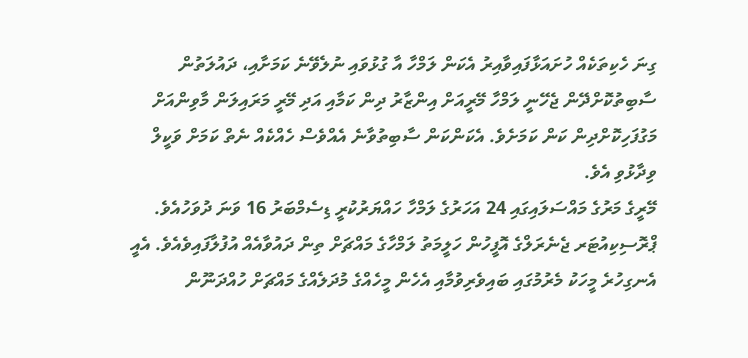ގިނަ ހެކިތަކެއް ހުށައަޅާފައިވާއިރު އެކަން ލަމްހާ އާ ގުޅުވައި ނުލެވޭނެ ކަމަށާއި، ދައުލަތުން ސާބިތުކޮށްދޭން ޖެހޭނީ ލަމްހާ މޭރީއަށް އިންޒާރު ދިން ކަމާއި އަދި މޭރީ މަރައިލަން މާވިންއަށް މަގުފަހިކޮށްދިން ކަން ކަމަށެވެ. އެކަންކަން ސާބިތުވާނެ އެއްވެސް ހެއްކެއް ނެތް ކަމަށް ވަކީލް ވިދާޅުވި އެވެ.
މޭރީގެ މަރުގެ މައްސަލައިގައި 24 އަހަރުގެ ލަމްހާ ހައްޔަރުކުރީ ޑިސެމްބަރު 16 ވަނަ ދުވަހުއެވެ. ޕްރޮސިކިއުޓަރ ޖެނެރަލްގެ އޮފީހުން ހަލީމަތު ލަމްހާގެ މައްޗަށް ތިން ދައުވާއެއް އުފުލާފައިވެއެވެ. އެއީ އެނގިހުރެ މީހަކު މެރުމުގައި ބައިވެރިވުމާއި އެހެން މީހެއްގެ މުދަލެއްގެ މައްޗަށް ހުއްދަނޫން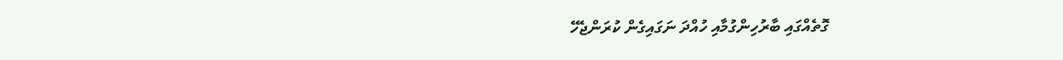ގޮތެއްގައި ބާރުހިންގުމާއި ހުއްދަ ނަގައިގެން ކުރަންޖެހޭ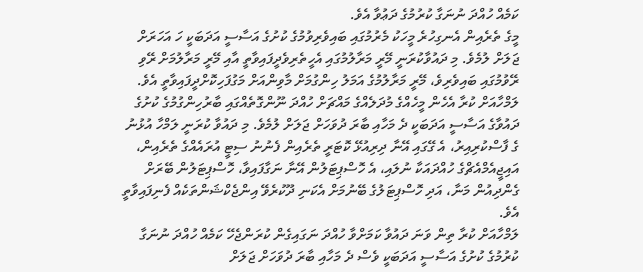ކަމެއް ހުއްދަ ނުނަގާ ކުރުމުގެ ދަޢުވާ އެވެ.
މީގެ ތެރެއިން އެނގިހުރެ މީހަކު މެރުމުގައި ބައިވެރިވުމުގެ ކުށުގެ އަސާސީ އަދަބަކީ ހަ އަހަރަށް ޖަލަށް ލުމެވެ. މި ދައުވާކުރަނީ މޭރީ މަރާލުމުގައި އެހީތެރިވެދީފައިވާތީ އާއި މޭރީ މަރާލުމަށް ރޭވި ރޭވުމުގައި ބައިވެރިވެ، މޭރީ މަރާލުމުގެ އަމަލު ހިންގުމަށް މާވިންއަށް މަގުފަހިކޮށްދީފައިވާތީ އެވެ.
ލަމްހާއަށް ކުރާ އެހެން މީހެއްގެ މުދަލެއްގެ މައްޗަށް ހުއްދަ ނޫންގޮތެއްގައި ބާރުހިންގުމުގެ ކުށުގެ ދައުވާގެ އަސާސީ އަދަބަކީ ދެ މަހާއި ބާރަ ދުވަހަށް ޖަލަށް ލުމެވެ. މި ދައުވާ ކުރަނީ ލަމްހާ އުޅުނު ގެ ފާސްކުރިއިރު، އެ ގޭގައި އޭނާ ދިރިއުޅޭ ކޮޓަރީ ތެރެއިން ފެނުނު ސިޓީ އުރައެއްގެ ތެރެއިން، އައިޖީއެމްއެޗްގެ ހުއްދައަކާ ނުލައި، އެ ހޮސްޕިޓަލުން އޭނާ ނަގާފައިވާ، ހޮސްޕިޓަލުން ބޭރަށް ގެންދިއުން މަނާ، އަދި ހޮސްޕިޓަލުގެ ބޭނުމަށް އެކަނި ދޫކުރެވޭ އިންޖެކްޝަންތަކެއް ފެނިފައިވާތީ އެވެ.
ލަމްހާއަށް ކުރާ ތިން ވަނަ ދައުވާ ކަމަށްވާ ހުއްދަ ނަގައިގެން ކުރަންޖެހޭ ކަމެއް ހުއްދަ ނުނަގާ ކުރުމުގެ ކުށުގެ އަސާސީ އަދަބަކީ ވެސް ދެ މަހާއި ބާރަ ދުވަހަށް ޖަލަށް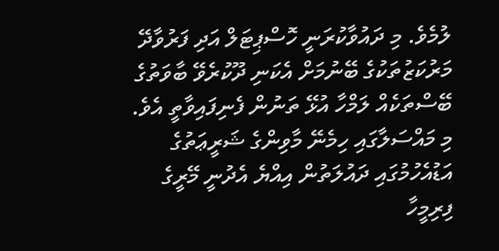ލުމެވެ. މި ދައުވާކުރަނީ ހޮސްޕިޓަލް އަދި ފަރުވާދޭ މަރުކަޒުތަކުގެ ބޭނުމަށް އެކަނި ދޫކުރެވޭ ބާވަތުގެ ބޭސްތަކެއް ލަމްހާ އުޅޭ ތަނުން ފެނިފައިވާތީ އެވެ.
މި މައްސަލާގައި ހިމެނޭ މާވިންގެ ޝަރީޢަތުގެ އަޑުއެހުމުގައި ދައުލަތުން އިއްޔެ އެދުނީ މޭރީގެ ފިރިމީހާ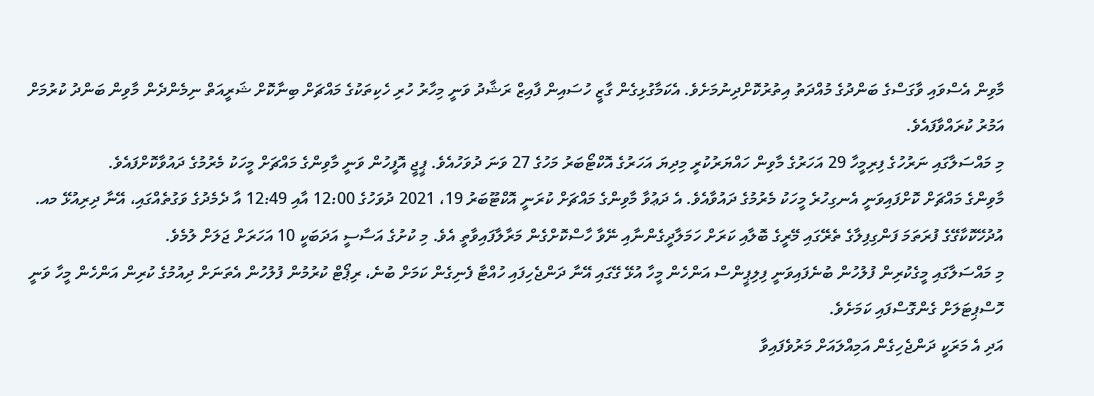މާވިން އެސްވައި ވާގަސްގެ ބަންދުގެ މުއްދަތު އިތުރުކޮށްދިނުމަށެވެ. އެކަމާގުޅިގެން ގާޒީ ހުސައިން ފާއިޒް ރަޝާދު ވަނީ މިހާރު ހުރި ހެކިތަކުގެ މައްޗަށް ބިނާކޮށް ޝަރީއަތް ނިމެންދެން މާވިން ބަންދު ކުރުމަށް އަމުރު ކުރައްވާފައެވެ.
މި މައްސަލާގައި ނަރުހުގެ ފިރިމީހާ 29 އަހަރުގެ މާވިން ހައްޔަރުކުރީ މިދިޔަ އަހަރުގެ އޮކްޓޯބަރު މަހުގެ 27 ވަނަ ދުވަހުއެވެ. ޕީޖީ އޮފީހުން ވަނީ މާވިންގެ މައްޗަށް މީހަކު މެރުމުގެ ދައުވާކޮށްފައެވެ.
މާވިންގެ މައްޗަށް ކޮށްފައިވަނީ އެނގިހުރެ މީހަކު މެރުމުގެ ދައުވާއެވެ. އެ ދަޢުވާ މާވިންގެ މައްޗަށް ކުރަނީ އޮކްޓޫބަރު 19، 2021 ދުވަހުގެ 12:00 އާއި 12:49 އާ ދެމެދުގެ ވަގުތެއްގައި، އޭނާ ދިރިއުޅޭ މއ. އުދުހޭކޮކާގޭގެ ފުރަތަމަ ފަންގިފިލާގެ ތެރޭގައި މޭރީގެ ބޮލާއި ކަރަށް ހަމަލާދީގެންނާއި ނޭވާ ހާސްކޮށްގެން މަރާލާފައިވާތީ އެވެ. މި ކުށުގެ އަސާސީ އަދަބަކީ 10 އަހަރަށް ޖަލަށް ލުމެވެ.
މި މައްސަލާގައި މީގެކުރިން ފުލުހުން ބުނެފައިވަނީ ފިލިޕީންސް އަންހެން މީހާ އުޅޭ ގޭގައި އޭނާ ދަންޖެހިފައި ހުއްޓާ ފެނިގެން ކަމަށް ބުނެ، ރިޕޯޓް ކުރުމުން ފުލުހުން އެތަނަށް ދިއުމުގެ ކުރިން އަންހެން މީހާ ވަނީ ހޮސްޕިޓަލަށް ގެންގޮސްފައި ކަމަށެވެ.
އަދި އެ މަރަކީ ދަންޖެހިގެން އަމިއްލައަށް މަރުވެފައިވާ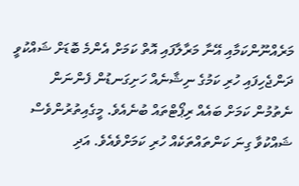މަރެއްނޫންކަމާއި އޭނާ މަރާލާފައި އޮތް ކަމަށް އެންމެ ބޮޑަށް ޝައްކުވީ ދަންޖެހިފައި ހުރި ކަމުގެ ނިޝާނެއް ހަށިގަނޑުން ފެންނަން ނެތުމުން ކަމަށް ބައެއް ރިޕޯޓްތައް ބުނެއެވެ. މީގެއިތުރުންވެސް ޝައްކުވާ ގިނަ ކަންތައްތަކެއް ހުރި ކަމަށްވެއެވެ. އަދި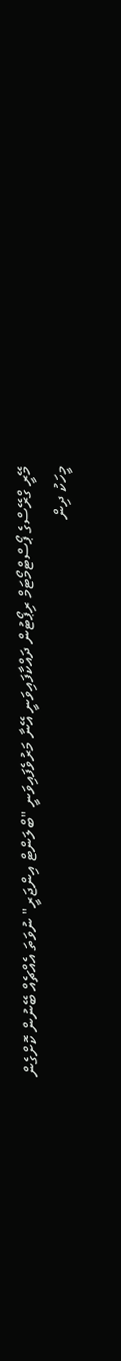މޭރީ ގްރޭސްގެ ޕޯސްޓްމޯޓަމް ރިޕޯޓުން ދައްކާފައިވަނީ އޭނާ މަރުވެފައިވަނީ "ބްލަންޓް އިންޖަރީ" ނުވަތަ އެއްޗެއް ބޭނުން ކޮށްގެން މީހަކު ދިން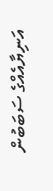އަނިޔާއެއްގެ ސަބަބުން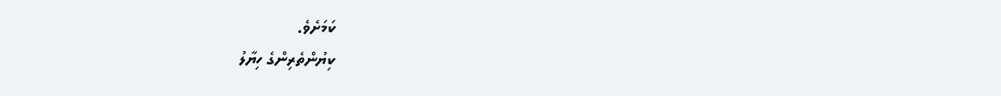ކަމަށެވެ.
ކިޔުންތެރިންގެ ހިޔާލު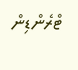ޓްރެންޑިން